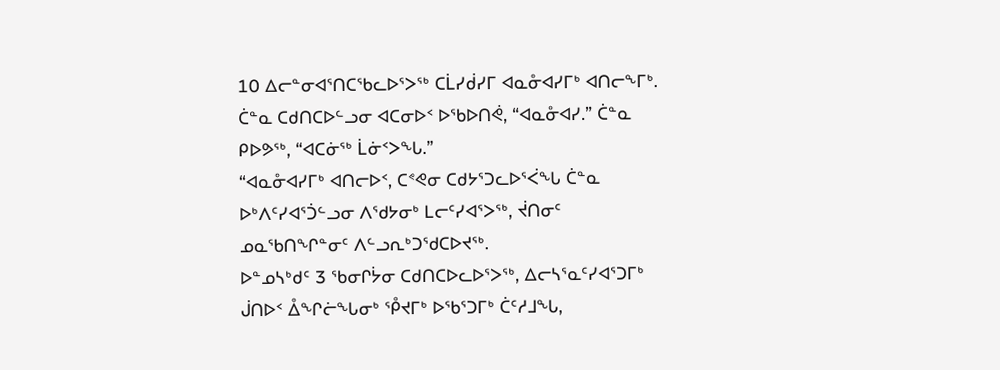10 ᐃᓕᓐᓂᐊᕐᑎᑕᖃᓚᐅᕐᐳᖅ ᑕᒫᓯᑰᓯᒥ ᐊᓇᓁᐊᓯᒥᒃ ᐊᑎᓕᖕᒥᒃ. ᑖᓐᓇ ᑕᑯᑎᑕᐅᓪᓗᓂ ᐊᑕᓂᐅᑉ ᐅᖃᐅᑎᕚ, “ᐊᓇᓁᐊᓯ.” ᑖᓐᓇ ᑭᐅᕗᖅ, “ᐊᑕᓃᖅ ᒫᓃᑉᐳᖓ.”
“ᐊᓇᓁᐊᓯᒥᒃ ᐊᑎᓕᐅᑉ, ᑕᕝᕙᓂ ᑕᑯᔭᕐᑐᓚᐅᕐᐹᖓ ᑖᓐᓇ ᐅᒃᐱᑦᓯᐊᕐᑑᓪᓗᓂ ᐱᖁᔭᓂᒃ ᒪᓕᑦᓯᐊᕐᐳᖅ, ᔫᑎᓂᑦ ᓄᓇᖃᑎᖏᓐᓂᑦ ᐱᓪᓗᕆᒃᑐᖁᑕᐅᔪᖅ.
ᐅᓐᓄᓴᒃᑯᑦ 3 ᖃᓂᒋᔮᓂ ᑕᑯᑎᑕᐅᓚᐅᕐᐳᖅ, ᐃᓕᓴᕐᓇᑦᓯᐊᕐᑐᒥᒃ ᒎᑎᐅᑉ ᐂᖏᓖᖓᓂᒃ ᕾᔪᒥᒃ ᐅᖃᕐᑐᒥᒃ ᑖᑦᓱᒧᖓ,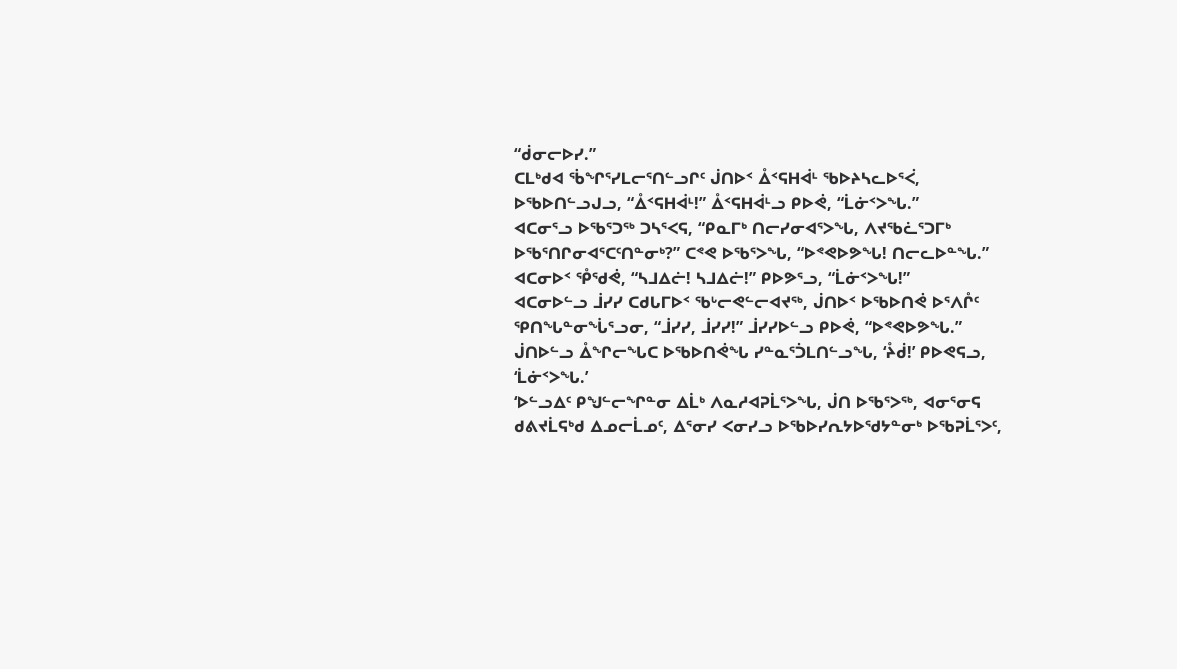“ᑰᓂᓕᐅᓯ.”
ᑕᒪᒃᑯᐊ ᖄᖏᕐᓯᒪᓕᕐᑎᓪᓗᒋᑦ ᒎᑎᐅᑉ ᐂᑉᕋᕼᐋᒻ ᖃᐅᔨᓴᓚᐅᕐᐹ, ᐅᖃᐅᑎᓪᓗᒍᓗ, “ᐂᑉᕋᕼᐋᒻ!” ᐂᑉᕋᕼᐋᒻᓗ ᑭᐅᕚ, “ᒫᓃᑉᐳᖓ.”
ᐊᑕᓂᕐᓗ ᐅᖃᕐᑐᖅ ᑐᓴᕐᐸᕋ, “ᑭᓇᒥᒃ ᑎᓕᓯᓂᐊᕐᐳᖓ, ᐱᔪᖃᓛᕐᑐᒥᒃ ᐅᖃᕐᑎᒋᓂᐊᕐᑕᑦᑎᓐᓂᒃ?” ᑕᕝᕙ ᐅᖃᕐᐳᖓ, “ᐅᕝᕙᐅᕗᖓ! ᑎᓕᓚᐅᓐᖓ.”
ᐊᑕᓂᐅᑉ ᕾᖁᕚ, “ᓴᒧᐃᓖ! ᓴᒧᐃᓖ!” ᑭᐅᕗᕐᓗ, “ᒫᓃᑉᐳᖓ!”
ᐊᑕᓂᐅᓪᓗ ᒨᓯᓯ ᑕᑯᒐᒥᐅᑉ ᖃᒡᓕᕙᓪᓕᐊᔪᖅ, ᒎᑎᐅᑉ ᐅᖃᐅᑎᕚ ᐅᕐᐱᒊᑦ ᕿᑎᖓᓐᓂᖔᕐᓗᓂ, “ᒨᓯᓯ, ᒨᓯᓯ!” ᒨᓯᓯᐅᓪᓗ ᑭᐅᕚ, “ᐅᕝᕙᐅᕗᖓ.”
ᒎᑎᐅᓪᓗ ᐂᖏᓕᖓᑕ ᐅᖃᐅᑎᕚᖓ ᓯᓐᓇᕐᑑᒪᑎᓪᓗᖓ, ‘ᔧᑰ!’ ᑭᐅᕙᕋᓗ, ‘ᒫᓃᑉᐳᖓ.’
‘ᐅᓪᓗᐃᑦ ᑭᖑᓪᓕᖏᓐᓂ ᐃᒫᒃ ᐱᓇᓱᐊᕈᒫᕐᐳᖓ, ᒎᑎ ᐅᖃᕐᐳᖅ, ᐊᓂᕐᓂᕋ ᑯᕕᔪᒫᕋᒃᑯ ᐃᓄᓕᒫᓄᑦ, ᐃᕐᓂᓯ ᐸᓂᓯᓗ ᐅᖃᐅᓯᕆᔭᐅᖁᔭᓐᓂᒃ ᐅᖃᕈᒫᕐᐳᑦ,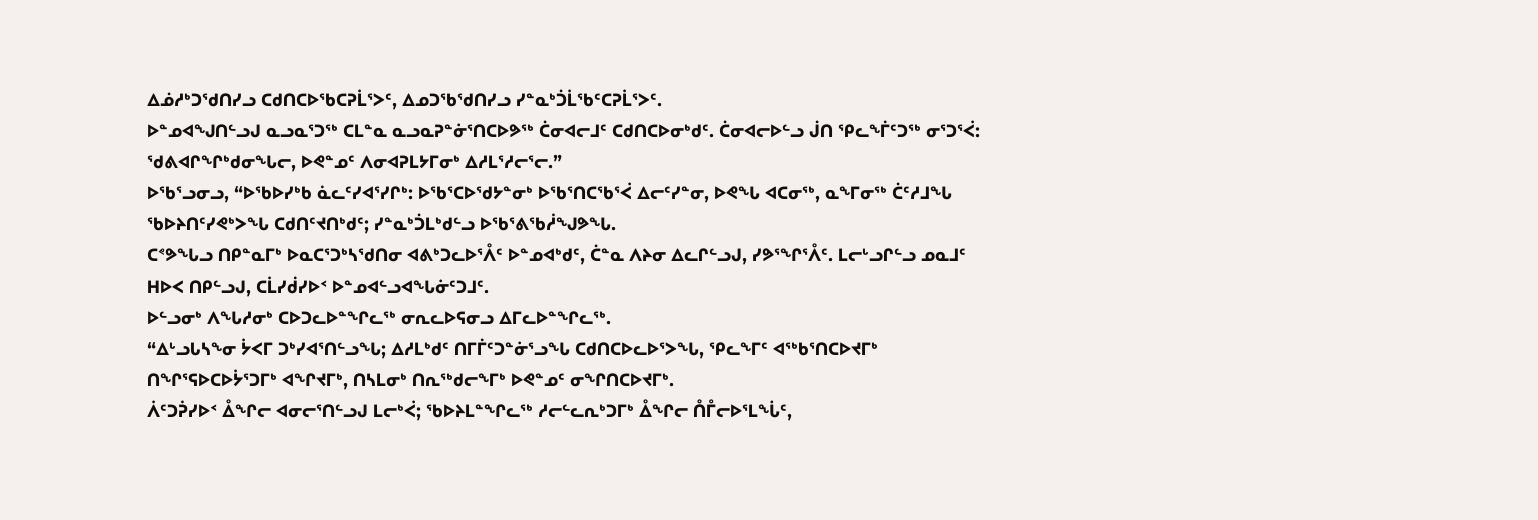ᐃᓅᓱᒃᑐᖁᑎᓯᓗ ᑕᑯᑎᑕᐅᖃᑕᕈᒫᕐᐳᑦ, ᐃᓄᑐᖃᖁᑎᓯᓗ ᓯᓐᓇᒃᑑᒫᖃᑦᑕᕈᒫᕐᐳᑦ.
ᐅᓐᓄᐊᖑᑎᓪᓗᒍ ᓇᓗᓇᕐᑐᖅ ᑕᒪᓐᓇ ᓇᓗᓇᕈᓐᓃᕐᑎᑕᐅᕗᖅ ᑖᓂᐊᓕᒧᑦ ᑕᑯᑎᑕᐅᓂᒃᑯᑦ. ᑖᓂᐊᓕᐅᓪᓗ ᒎᑎ ᕿᓚᖕᒦᑦᑐᖅ ᓂᕐᑐᕐᐹ:
ᖁᕕᐊᒋᖏᒃᑯᓂᖓᓕ, ᐅᕙᓐᓄᑦ ᐱᓂᐊᕈᒪᔭᒥᓂᒃ ᐃᓱᒪᕐᓱᓕᕐᓕ.”
ᐅᖃᕐᓗᓂᓗ, “ᐅᖃᐅᓯᒃᑲ ᓈᓚᑦᓯᐊᕐᓯᒋᒃ: ᐅᖃᕐᑕᐅᖁᔭᓐᓂᒃ ᐅᖃᕐᑎᑕᖃᕐᐹ ᐃᓕᑦᓯᓐᓂ, ᐅᕙᖓ ᐊᑕᓂᖅ, ᓇᖕᒥᓂᖅ ᑖᑦᓱᒧᖓ ᖃᐅᔨᑎᑦᓯᕙᒃᐳᖓ ᑕᑯᑎᑦᔪᑎᒃᑯᑦ; ᓯᓐᓇᒃᑑᒪᒃᑯᓪᓗ ᐅᖃᕐᕕᖃᓲᖑᕗᖓ.
ᑕᕝᕗᖓᓗ ᑎᑭᓐᓇᒥᒃ ᐅᓇᑕᕐᑐᒃᓴᖁᑎᓂ ᐊᕕᒃᑐᓚᐅᕐᐰᑦ ᐅᓐᓄᐊᒃᑯᑦ, ᑖᓐᓇ ᐱᔨᓂ ᐃᓚᒋᓪᓗᒍ, ᓯᕗᕐᖏᕐᐰᑦ. ᒪᓕᒡᓗᒋᓪᓗ ᓄᓇᒧᑦ ᕼᐅᐸ ᑎᑭᓪᓗᒍ, ᑕᒫᓯᑰᓯᐅᑉ ᐅᓐᓄᐊᓪᓗᐊᖓᓃᑦᑐᒧᑦ.
ᐅᓪᓗᓂᒃ ᐱᖓᓱᓂᒃ ᑕᐅᑐᓚᐅᓐᖏᓚᖅ ᓂᕆᓚᐅᕋᓂᓗ ᐃᒥᓚᐅᓐᖏᓚᖅ.
“ᐃᒡᓗᒐᓴᖕᓂ ᔮᐸᒥ ᑐᒃᓯᐊᕐᑎᓪᓗᖓ; ᐃᓱᒪᒃᑯᑦ ᑎᒥᒦᑦᑐᓐᓃᕐᓗᖓ ᑕᑯᑎᑕᐅᓚᐅᕐᐳᖓ, ᕿᓚᖕᒥᑦ ᐊᖅᑲᕐᑎᑕᐅᔪᒥᒃ ᑎᖏᕐᕋᐅᑕᐅᔮᕐᑐᒥᒃ ᐊᖏᔪᒥᒃ, ᑎᓴᒪᓂᒃ ᑎᕆᖅᑯᓕᖕᒥᒃ ᐅᕙᓐᓄᑦ ᓂᖏᑎᑕᐅᔪᒥᒃ.
ᐲᑦᑐᕉᓯᐅᑉ ᐂᖏᓕ ᐊᓂᓕᕐᑎᓪᓗᒍ ᒪᓕᒃᐹ; ᖃᐅᔨᒪᓐᖏᓚᖅ ᓱᓕᓪᓚᕆᒃᑐᒥᒃ ᐂᖏᓕ ᑍᒤᓕᐅᕐᒪᖔᑦ,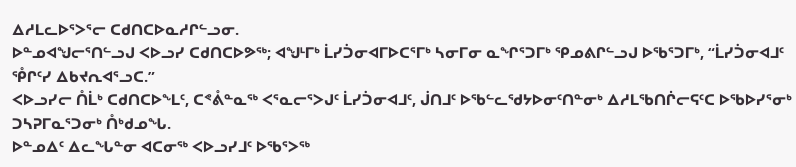ᐃᓱᒪᓚᐅᕐᐳᕐᓕ ᑕᑯᑎᑕᐅᓇᓱᒋᓪᓗᓂ.
ᐅᓐᓄᐊᖑᓕᕐᑎᓪᓗᒍ ᐸᐅᓗᓯ ᑕᑯᑎᑕᐅᕗᖅ; ᐊᖑᒻᒥᒃ ᒫᓯᑑᓂᐊᒥᐅᑕᕐᒥᒃ ᓴᓂᒥᓂ ᓇᖏᕐᑐᒥᒃ ᕿᓄᕕᒋᓪᓗᒍ ᐅᖃᕐᑐᒥᒃ, “ᒫᓯᑑᓂᐊᒧᑦ ᕾᒋᑦᓯ ᐃᑲᔪᕆᐊᕐᓗᑕ.”
ᐸᐅᓗᓯᓕ ᑍᒫᒃ ᑕᑯᑎᑕᐅᖕᒪᑦ, ᑕᕝᕔᓐᓇᖅ ᐸᕐᓇᓕᕐᐳᒍᑦ ᒫᓯᑑᓂᐊᒧᑦ, ᒎᑎᒧᑦ ᐅᖃᓪᓚᖁᔭᐅᓂᑦᑎᓐᓂᒃ ᐃᓱᒪᖃᑎᒌᓕᕋᑦᑕ ᐅᖃᐅᓯᕐᓂᒃ ᑐᓴᕈᒥᓇᕐᑐᓂᒃ ᑍᒃᑯᓄᖓ.
ᐅᓐᓄᐃᑦ ᐃᓚᖓᓐᓂ ᐊᑕᓂᖅ ᐸᐅᓗᓯᒧᑦ ᐅᖃᕐᐳᖅ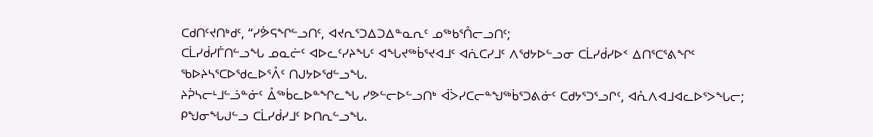ᑕᑯᑎᑦᔪᑎᒃᑯᑦ, “ᓯᕘᕋᖏᓪᓗᑎᑦ, ᐊᔪᕆᕐᑐᐃᑐᐃᓐᓇᕆᑦ ᓄᖅᑲᕐᑍᓕᓗᑎᑦ;
ᑕᒫᓯᑰᓯᒦᑎᓪᓗᖓ ᓄᓇᓖᑦ ᐊᐅᓚᑦᓯᔨᖓᑦ ᐊᖓᔪᖅᑳᕐᔪᐊᒧᑦ ᐊᕇᑕᓯᒧᑦ ᐱᖁᔭᐅᓪᓗᓂ ᑕᒫᓯᑰᓯᐅᑉ ᐃᑎᕐᑕᕐᕕᖏᑦ ᖃᐅᔨᓴᕐᑕᐅᖁᓚᐅᕐᐰᑦ ᑎᒍᔭᐅᖁᓪᓗᖓ.
ᔨᕉᓴᓕᒻᒧᓪᓘᓐᓃᑦ ᐂᖅᑳᓚᐅᓐᖏᓚᖓ ᓯᕗᓪᓕᐅᓪᓗᑎᒃ ᐋᐴᓯᑕᓕᓐᖑᖅᑳᕐᑐᕕᓃᑦ ᑕᑯᔭᕐᑐᕐᓗᒋᑦ, ᐊᕅᐱᐊᒧᐊᓚᐅᕐᐳᖓᓕ; ᑭᖑᓂᖓᒍᓪᓗ ᑕᒫᓯᑰᓯᒧᑦ ᐅᑎᕆᓪᓗᖓ.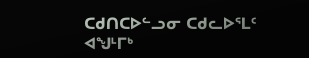ᑕᑯᑎᑕᐅᓪᓗᓂ ᑕᑯᓚᐅᕐᒪᑦ ᐊᖑᒻᒥᒃ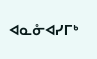ᐊᓇᓁᐊᓯᒥᒃ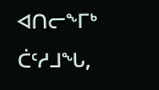ᐊᑎᓕᖕᒥᒃ ᑖᑦᓱᒧᖓ,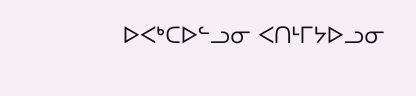ᐅᐸᒃᑕᐅᓪᓗᓂ ᐸᑎᒻᒥᔭᐅᓗᓂ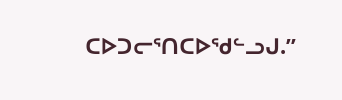ᑕᐅᑐᓕᕐᑎᑕᐅᖁᓪᓗᒍ.”